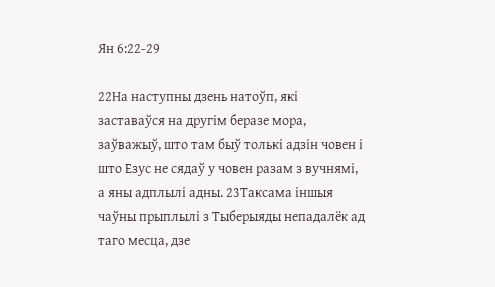Ян 6:22-29

22На наступны дзень натоўп, які заставаўся на другім беразе мора, заўважыў, што там быў толькі адзін човен і што Езус не сядаў у човен разам з вучнямі, а яны адплылі адны. 23Таксама іншыя чаўны прыплылі з Тыберыяды непадалёк ад таго месца, дзе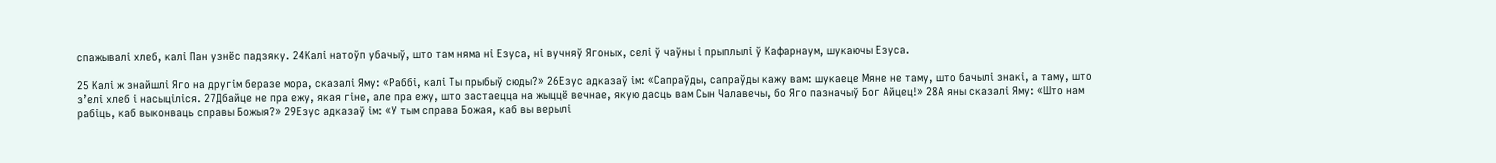спажывалі хлеб, калі Пан узнёс падзяку. 24Калі натоўп убачыў, што там няма ні Езуса, ні вучняў Ягоных, селі ў чаўны і прыплылі ў Кафарнаум, шукаючы Езуса.

25 Калі ж знайшлі Яго на другім беразе мора, сказалі Яму: «Раббі, калі Ты прыбыў сюды?» 26Езус адказаў ім: «Сапраўды, сапраўды кажу вам: шукаеце Мяне не таму, што бачылі знакі, а таму, што з’елі хлеб і насыціліся. 27Дбайце не пра ежу, якая гіне, але пра ежу, што застаецца на жыццё вечнае, якую дасць вам Сын Чалавечы, бо Яго пазначыў Бог Айцец!» 28А яны сказалі Яму: «Што нам рабіць, каб выконваць справы Божыя?» 29Езус адказаў ім: «У тым справа Божая, каб вы верылі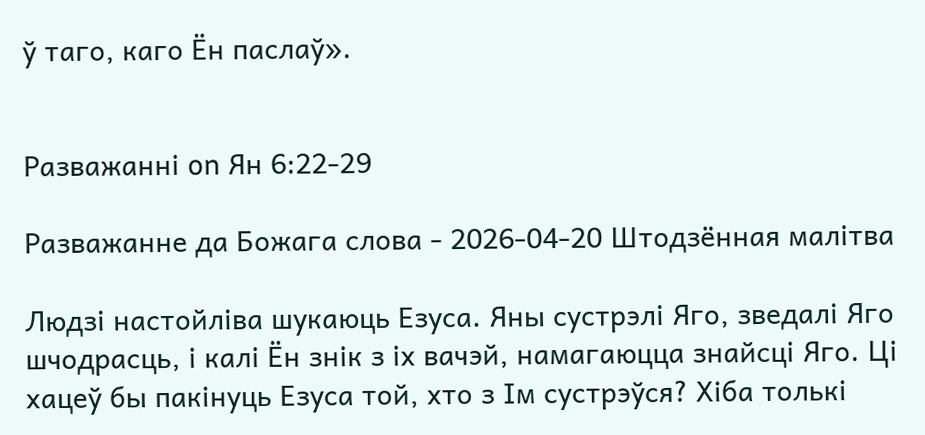ў таго, каго Ён паслаў».


Разважанні on Ян 6:22-29

Разважанне да Божага слова - 2026-04-20 Штодзённая малітва

Людзі настойліва шукаюць Езуса. Яны сустрэлі Яго, зведалі Яго шчодрасць, і калі Ён знік з іх вачэй, намагаюцца знайсці Яго. Ці хацеў бы пакінуць Езуса той, хто з Ім сустрэўся? Хіба толькі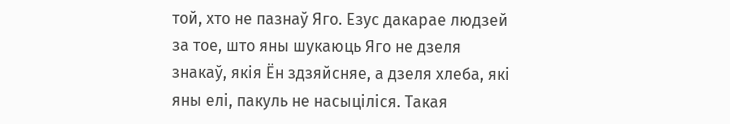той, хто не пазнаў Яго. Езус дакарае людзей за тое, што яны шукаюць Яго не дзеля знакаў, якія Ён здзяйсняе, а дзеля хлеба, які яны елі, пакуль не насыціліся. Такая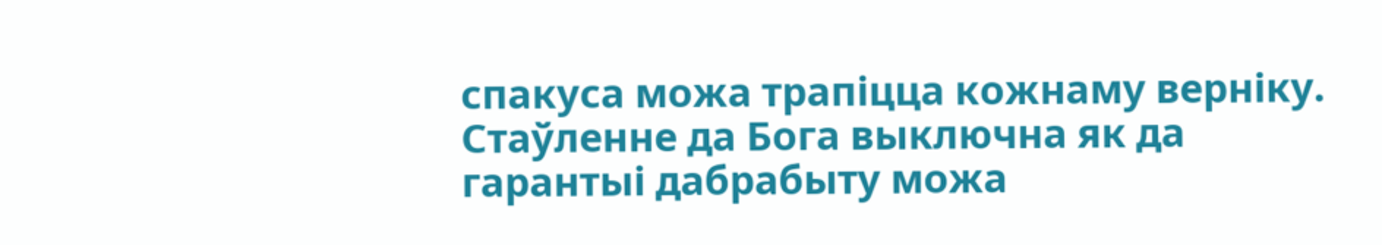спакуса можа трапіцца кожнаму верніку. Стаўленне да Бога выключна як да гарантыі дабрабыту можа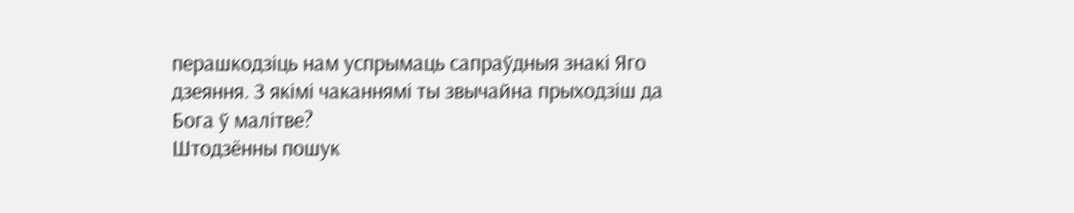перашкодзіць нам успрымаць сапраўдныя знакі Яго дзеяння. З якімі чаканнямі ты звычайна прыходзіш да Бога ў малітве?
Штодзённы пошук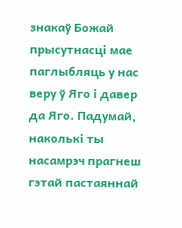знакаў Божай прысутнасці мае паглыбляць у нас веру ў Яго і давер да Яго. Падумай, наколькі ты насамрэч прагнеш гэтай пастаяннай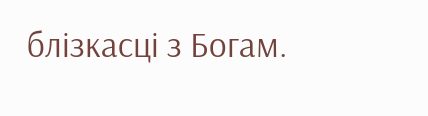блізкасці з Богам.